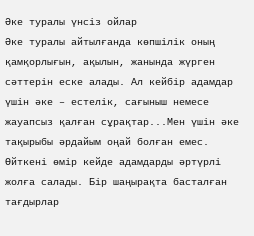Әке туралы үнсіз ойлар
Әке туралы айтылғанда көпшілік оның қамқорлығын, ақылын, жанында жүрген сәттерін еске алады. Ал кейбір адамдар үшін әке – естелік, сағыныш немесе жауапсыз қалған сұрақтар...Мен үшін әке тақырыбы әрдайым оңай болған емес. Өйткені өмір кейде адамдарды әртүрлі жолға салады. Бір шаңырақта басталған тағдырлар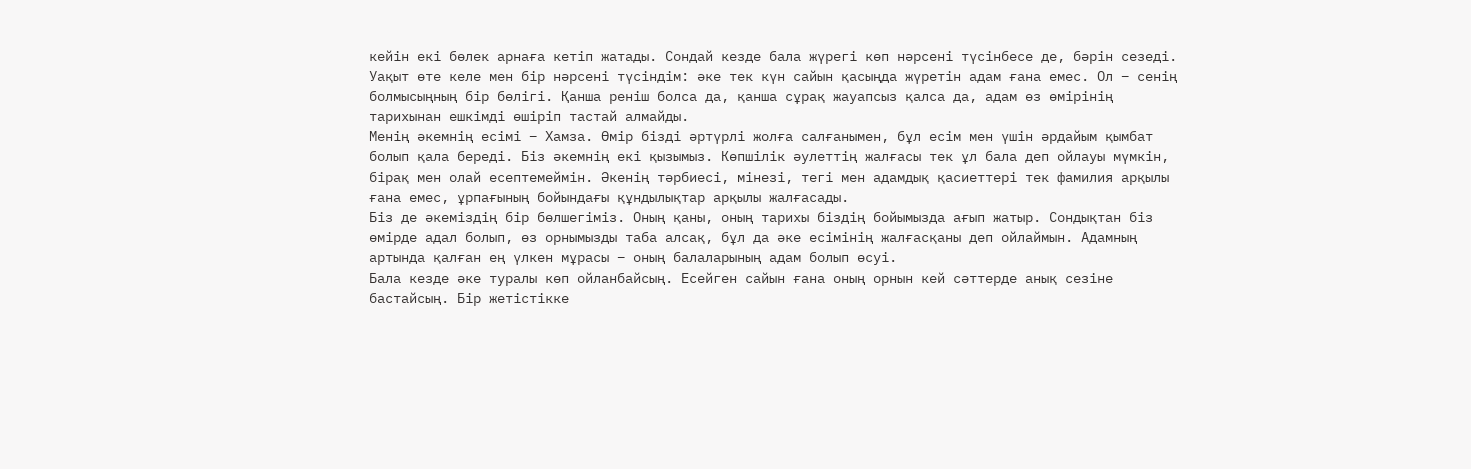кейін екі бөлек арнаға кетіп жатады. Сондай кезде бала жүрегі көп нәрсені түсінбесе де, бәрін сезеді.
Уақыт өте келе мен бір нәрсені түсіндім: әке тек күн сайын қасыңда жүретін адам ғана емес. Ол – сенің болмысыңның бір бөлігі. Қанша реніш болса да, қанша сұрақ жауапсыз қалса да, адам өз өмірінің тарихынан ешкімді өшіріп тастай алмайды.
Менің әкемнің есімі – Хамза. Өмір бізді әртүрлі жолға салғанымен, бұл есім мен үшін әрдайым қымбат болып қала береді. Біз әкемнің екі қызымыз. Көпшілік әулеттің жалғасы тек ұл бала деп ойлауы мүмкін, бірақ мен олай есептемеймін. Әкенің тәрбиесі, мінезі, тегі мен адамдық қасиеттері тек фамилия арқылы ғана емес, ұрпағының бойындағы құндылықтар арқылы жалғасады.
Біз де әкеміздің бір бөлшегіміз. Оның қаны, оның тарихы біздің бойымызда ағып жатыр. Сондықтан біз өмірде адал болып, өз орнымызды таба алсақ, бұл да әке есімінің жалғасқаны деп ойлаймын. Адамның артында қалған ең үлкен мұрасы – оның балаларының адам болып өсуі.
Бала кезде әке туралы көп ойланбайсың. Есейген сайын ғана оның орнын кей сәттерде анық сезіне бастайсың. Бір жетістікке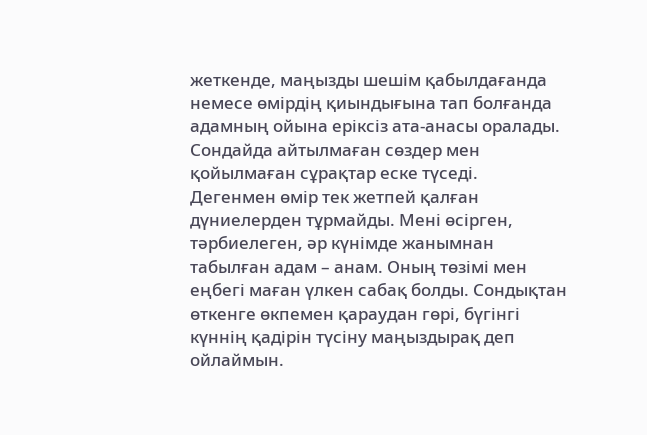жеткенде, маңызды шешім қабылдағанда немесе өмірдің қиындығына тап болғанда адамның ойына еріксіз ата-анасы оралады. Сондайда айтылмаған сөздер мен қойылмаған сұрақтар еске түседі.
Дегенмен өмір тек жетпей қалған дүниелерден тұрмайды. Мені өсірген, тәрбиелеген, әр күнімде жанымнан табылған адам – анам. Оның төзімі мен еңбегі маған үлкен сабақ болды. Сондықтан өткенге өкпемен қараудан гөрі, бүгінгі күннің қадірін түсіну маңыздырақ деп ойлаймын.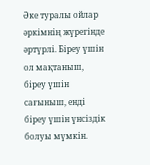Әке туралы ойлар әркімнің жүрегінде әртүрлі. Біреу үшін ол мақтаныш, біреу үшін сағыныш, енді біреу үшін үнсіздік болуы мүмкін.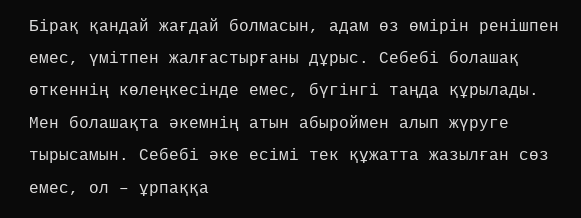Бірақ қандай жағдай болмасын, адам өз өмірін ренішпен емес, үмітпен жалғастырғаны дұрыс. Себебі болашақ өткеннің көлеңкесінде емес, бүгінгі таңда құрылады.
Мен болашақта әкемнің атын абыроймен алып жүруге тырысамын. Себебі әке есімі тек құжатта жазылған сөз емес, ол – ұрпаққа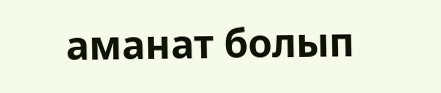аманат болып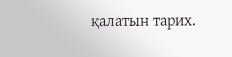қалатын тарих.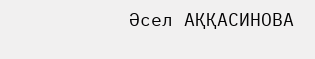Әсел АҚҚАСИНОВА